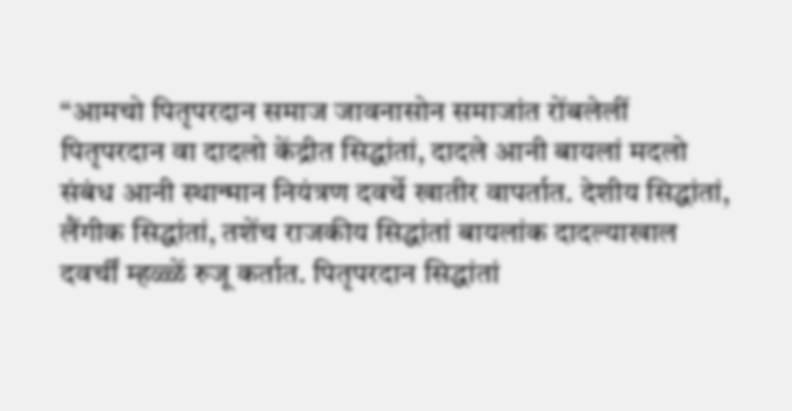“आमचो पितृपरदान समाज जावनासोन समाजांत रोंबलेलीं पितृपरदान वा दादलो केंद्रीत सिद्धांतां, दादले आनी बायलां मदलो संबंध आनी स्थान्मान नियंत्रण दवर्चे खातीर वापर्तात. देशीय सिद्धांतां, लैंगीक सिद्धांतां, तशेंच राजकीय सिद्धांतां बायलांक दादल्याखाल दवर्चीं म्हळ्ळें रुजू कर्तात. पितृपरदान सिद्धांतां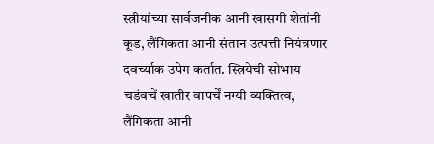स्त्रीयांच्या सार्वजनीक आनी खासगी शेतांनी कूड, लैंगिकता आनी संतान उत्पत्ती नियंत्रणार दवर्च्याक उपेग कर्तात. स्त्रियेची सोभाय चडंवचें खातीर वापर्चें नग्यी व्यक्तित्व, लैंगिकता आनी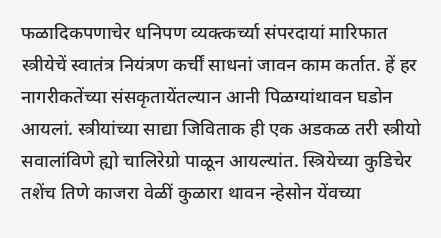फळादिकपणाचेर धनिपण व्यक्त्कर्च्या संपरदायां मारिफात स्त्रीयेचें स्वातंत्र नियंत्रण कर्चीं साधनां जावन काम कर्तात. हें हर नागरीकतेंच्या संसकृतायेंतल्यान आनी पिळग्यांथावन घडोन आयलां. स्त्रीयांच्या साद्या जिविताक ही एक अडकळ तरी स्त्रीयो सवालांविणे ह्यो चालिरेग्रो पाळून आयल्यांत. स्त्रियेच्या कुडिचेर तशेंच तिणे काजरा वेळीं कुळारा थावन न्हेसोन येंवच्या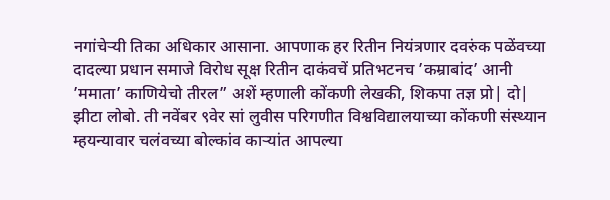नगांचेऱ्यी तिका अधिकार आसाना. आपणाक हर रितीन नियंत्रणार दवरुंक पळेंवच्या दादल्या प्रधान समाजे विरोध सूक्ष रितीन दाकंवचें प्रतिभटनच ʼकम्राबांदʼ आनी ʼममाताʼ काणियेचो तीरल” अशें म्हणाली कोंकणी लेखकी, शिकपा तज्ञ प्रो| दो| झीटा लोबो. ती नवेंबर ९वेर सां लुवीस परिगणीत विश्वविद्यालयाच्या कोंकणी संस्थ्यान म्हयन्यावार चलंवच्या बोल्कांव काऱ्यांत आपल्या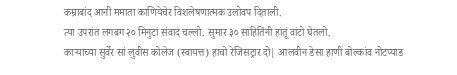कम्राबांद आनी ममाता काणियेचेर विशलेषणात्मक उलोवप दिताली.
त्या उपरांत लगबग २० मिनुटां संवाद चल्लो. सुमार ३० साहितिंनी हांतूं वांटो घेतलो.
काऱ्याच्या सुर्वेर सां लुवीस कोलेज (स्वायत्त) हाचो रेजिसट्रार दो| आलवीन डेसा हाणीं बोल्कांव नोटप्याड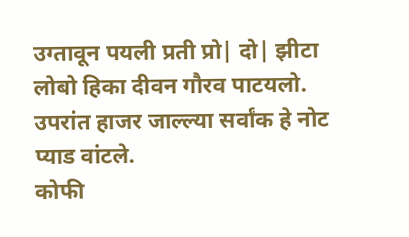उग्तावून पयली प्रती प्रो| दो| झीटा लोबो हिका दीवन गौरव पाटयलो. उपरांत हाजर जाल्ल्या सर्वांक हे नोट प्याड वांटले.
कोफी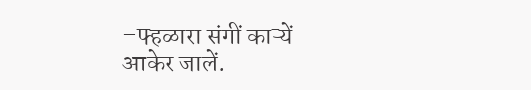–फ्हळारा संगीं काऱ्यें आकेर जालें.